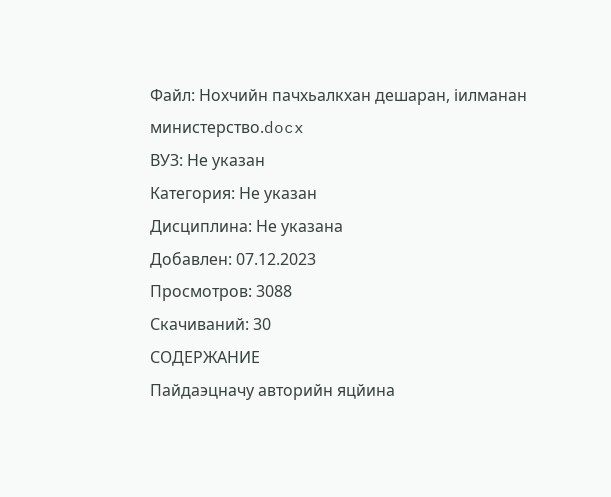Файл: Нохчийн пачхьалкхан дешаран, iилманан министерство.docx
ВУЗ: Не указан
Категория: Не указан
Дисциплина: Не указана
Добавлен: 07.12.2023
Просмотров: 3088
Скачиваний: 30
СОДЕРЖАНИЕ
Пайдаэцначу авторийн яцйина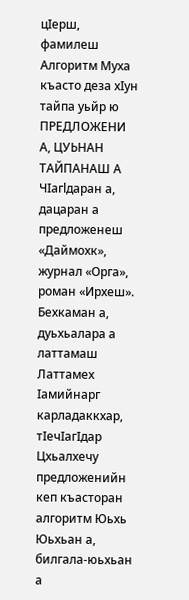цIерш, фамилеш
Алгоритм Муха къасто деза хIун тайпа уьйр ю
ПРЕДЛОЖЕНИ А, ЦУЬНАН ТАЙПАНАШ А
ЧIaгlдаран а, дацаран а предложенеш
«Даймохк», журнал «Орга», роман «Ирхеш».
Бехкаман а, дуьхьалара а латтамаш
Латтамех Iамийнарг карладаккхар, тIечIагIдар
Цхьалхечу предложенийн кеп къасторан алгоритм Юьхь
Юьхьан а, билгала-юьхьан а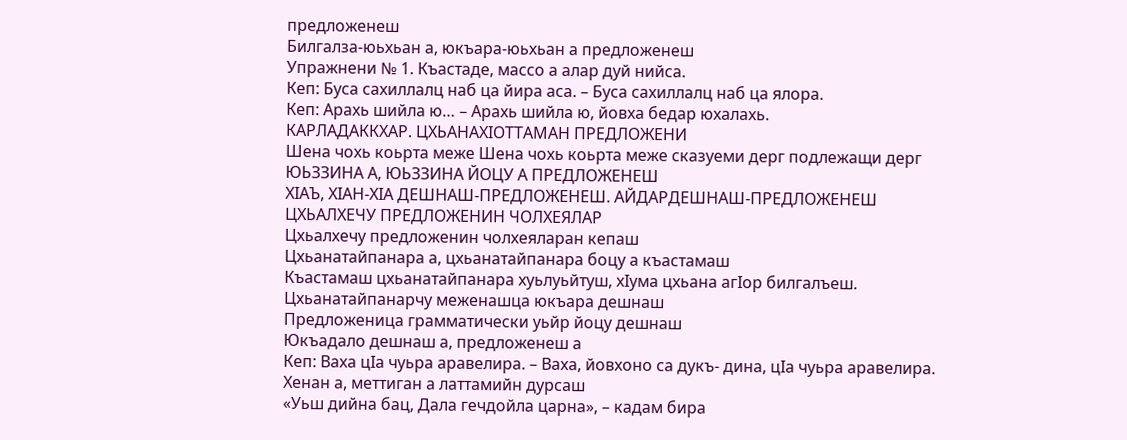предложенеш
Билгалза-юьхьан а, юкъара-юьхьан а предложенеш
Упражнени № 1. Къастаде, массо а алар дуй нийса.
Кеп: Буса сахиллалц наб ца йира аса. – Буса сахиллалц наб ца ялора.
Кеп: Арахь шийла ю… – Арахь шийла ю, йовха бедар юхалахь.
КАРЛАДАККХАР. ЦХЬАНАХIОТТАМАН ПРЕДЛОЖЕНИ
Шена чохь коьрта меже Шена чохь коьрта меже сказуеми дерг подлежащи дерг
ЮЬЗЗИНА А, ЮЬЗЗИНА ЙОЦУ А ПРЕДЛОЖЕНЕШ
ХIАЪ, ХIАН-ХIА ДЕШНАШ-ПРЕДЛОЖЕНЕШ. АЙДАРДЕШНАШ-ПРЕДЛОЖЕНЕШ
ЦХЬАЛХЕЧУ ПРЕДЛОЖЕНИН ЧОЛХЕЯЛАР
Цхьалхечу предложенин чолхеяларан кепаш
Цхьанатайпанара а, цхьанатайпанара боцу а къастамаш
Къастамаш цхьанатайпанара хуьлуьйтуш, хIума цхьана агIор билгалъеш.
Цхьанатайпанарчу меженашца юкъара дешнаш
Предложеница грамматически уьйр йоцу дешнаш
Юкъадало дешнаш а, предложенеш а
Кеп: Ваха цIа чуьра аравелира. – Ваха, йовхоно са дукъ- дина, цIа чуьра аравелира.
Хенан а, меттиган а латтамийн дурсаш
«Уьш дийна бац, Дала гечдойла царна», – кадам бира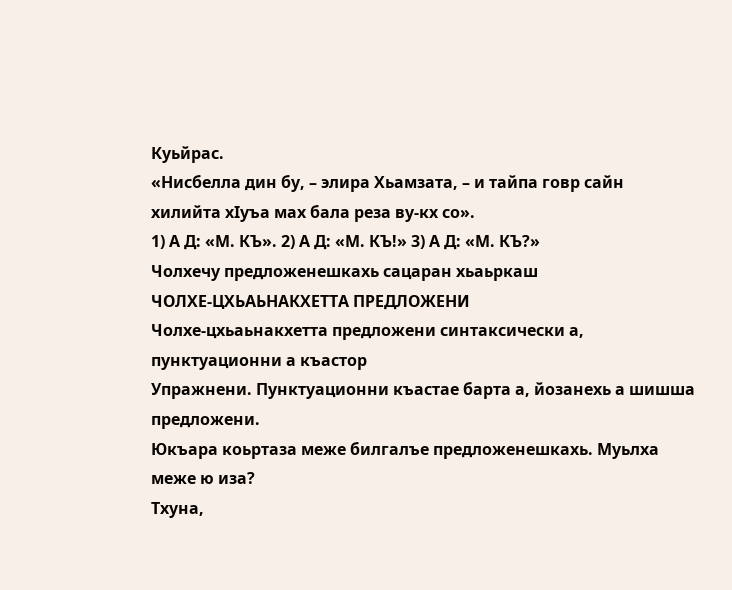Куьйрас.
«Нисбелла дин бу, – элира Хьамзата, – и тайпа говр сайн хилийта хIуъа мах бала реза ву-кх со».
1) А Д: «М. КЪ». 2) А Д: «М. КЪ!» 3) А Д: «М. КЪ?»
Чолхечу предложенешкахь сацаран хьаьркаш
ЧОЛХЕ-ЦХЬАЬНАКХЕТТА ПРЕДЛОЖЕНИ
Чолхе-цхьаьнакхетта предложени синтаксически а, пунктуационни а къастор
Упражнени. Пунктуационни къастае барта а, йозанехь а шишша предложени.
Юкъара коьртаза меже билгалъе предложенешкахь. Муьлха меже ю иза?
Тхуна,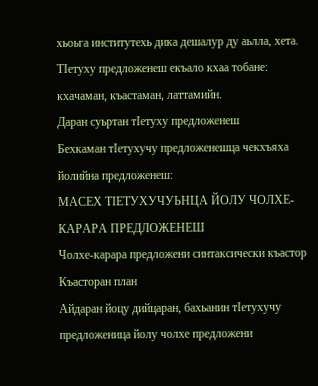хьоьга институтехь дика дешалур ду аьлла, хета.
ТIетуху предложенеш екъало кхаа тобане: кхачаман, къастаман, латтамийн.
Даран суьртан тIетуху предложенеш
Бехкаман тIетухучу предложенешца чекхъяха йолийна предложенеш:
МАСЕХ ТIЕТУХУЧУЬНЦА ЙОЛУ ЧОЛХЕ-КАРАРА ПРЕДЛОЖЕНЕШ
Чолхе-карара предложени синтаксически къастор Къасторан план
Айдаран йоцу дийцаран, бахьанин тIетухучу предложеница йолу чолхе предложени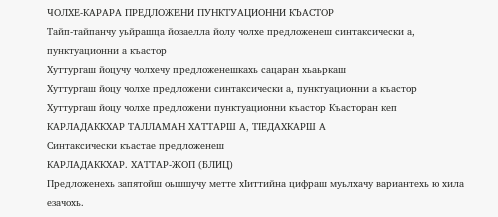ЧОЛХЕ-КАРАРА ПРЕДЛОЖЕНИ ПУНКТУАЦИОННИ КЪАСТОР
Тайп-тайпанчу уьйрашца йозаелла йолу чолхе предложенеш синтаксически а, пунктуационни а къастор
Хуттургаш йоцучу чолхечу предложенешкахь сацаран хьаьркаш
Хуттургаш йоцу чолхе предложени синтаксически а, пунктуационни а къастор
Хуттургаш йоцу чолхе предложени пунктуационни къастор Къасторан кеп
КАРЛАДАККХАР ТАЛЛАМАН ХАТТАРШ А, ТIЕДАХКАРШ А
Синтаксически къастае предложенеш
КАРЛАДАККХАР. ХАТТАР-ЖОП (БЛИЦ)
Предложенехь запятойш оьшшучу метте хIиттийна цифраш муьлхачу вариантехь ю хила езачохь.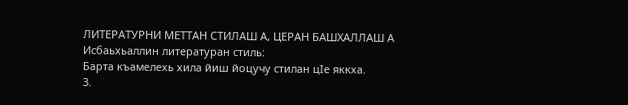ЛИТЕРАТУРНИ МЕТТАН СТИЛАШ А, ЦЕРАН БАШХАЛЛАШ А
Исбаьхьаллин литературан стиль:
Барта къамелехь хила йиш йоцучу стилан цIе яккха.
3.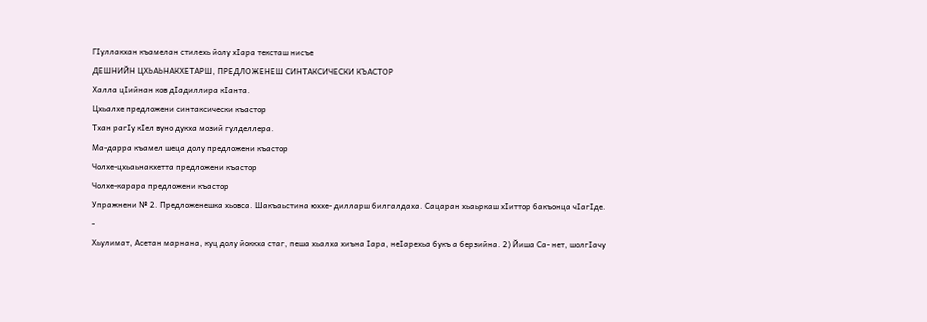ГIуллакхан къамелан стилехь йолу хIара тексташ нисъе
ДЕШНИЙН ЦХЬАЬНАКХЕТАРШ, ПРЕДЛОЖЕНЕШ СИНТАКСИЧЕСКИ КЪАСТОР
Халла цIийнан ков дIадиллира кIанта.
Цхьалхе предложени синтаксически къастор
Тхан рагIу кIел вуно дукха мозий гулделлера.
Ма-дарра къамел шеца долу предложени къастор
Чолхе-цхьаьнакхетта предложени къастор
Чолхе-карара предложени къастор
Упражнени № 2. Предложенешка хьовса. Шакъаьстина юххе- дилларш билгалдаха. Сацаран хьаьркаш хIиттор бакъонца чIагIде.
-
Хьулимат, Асетан марнана, куц долу йоккха стаг, пеша хьалха хиъна Iара, неIарехьа букъ а берзийна. 2) Йиша Са- нет, шолгIачу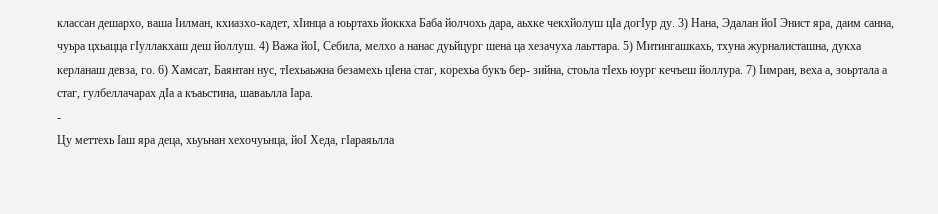классан дешархо, ваша Iилман, кхиазхо-кадет, хIинца а юьртахь йоккха Баба йолчохь дара, аьхке чекхйолуш цIа догIур ду. 3) Нана, Эдалан йоI Энист яра, даим санна, чуьра цхьацца гIуллакхаш деш йоллуш. 4) Важа йоI, Себила, мелхо а нанас дуьйцург шена ца хезачуха лаьттара. 5) Митингашкахь, тхуна журналисташна, дукха керланаш девза, го. 6) Хамсат, Баянтан нус, тIехьаьжна безамехь цIена стаг, корехьа букъ бер- зийна, стоьла тIехь юург кечъеш йоллура. 7) Iимран, веха а, зоьртала а стаг, гулбеллачарах дIа а къаьстина, шаваьлла Iара.
-
Цу меттехь Iаш яра деца, хьуьнан хехочуьнца, йоI Хеда, гIараяьлла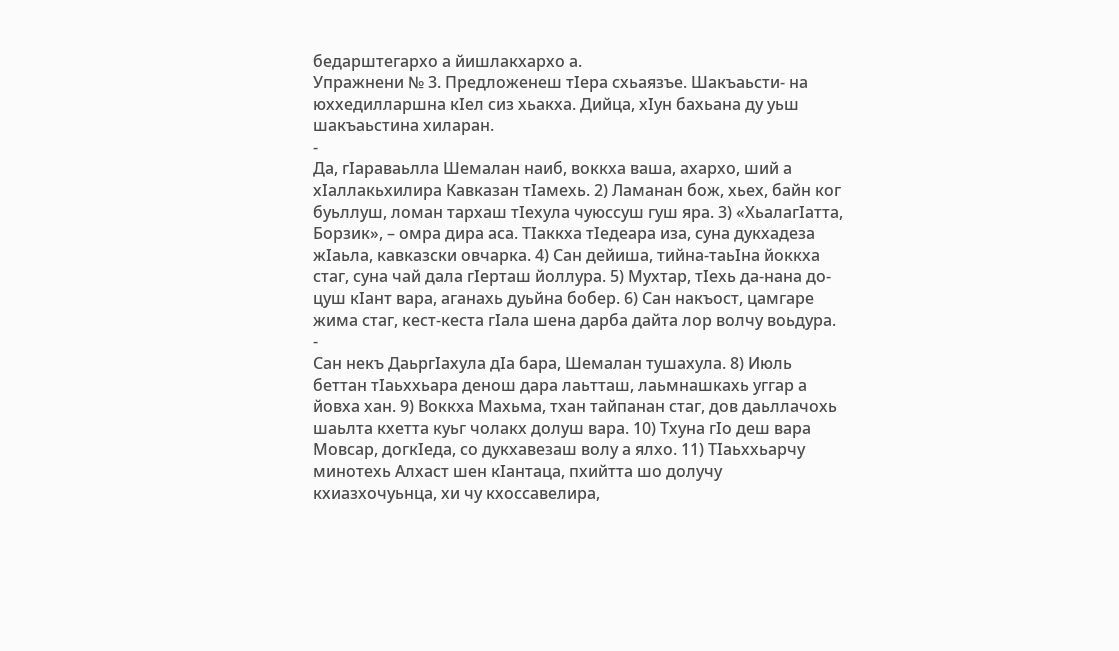бедарштегархо а йишлакхархо а.
Упражнени № 3. Предложенеш тIера схьаязъе. Шакъаьсти- на юххедилларшна кIел сиз хьакха. Дийца, хIун бахьана ду уьш шакъаьстина хиларан.
-
Да, гIараваьлла Шемалан наиб, воккха ваша, ахархо, ший а хIаллакьхилира Кавказан тIамехь. 2) Ламанан бож, хьех, байн ког буьллуш, ломан тархаш тIехула чуюссуш гуш яра. 3) «ХьалагIатта, Борзик», – омра дира аса. ТIаккха тIедеара иза, суна дукхадеза жIаьла, кавказски овчарка. 4) Сан дейиша, тийна-таьIна йоккха стаг, суна чай дала гIерташ йоллура. 5) Мухтар, тIехь да-нана до- цуш кIант вара, аганахь дуьйна бобер. 6) Сан накъост, цамгаре жима стаг, кест-кеста гIала шена дарба дайта лор волчу воьдура.
-
Сан некъ ДаьргIахула дIа бара, Шемалан тушахула. 8) Июль беттан тIаьххьара денош дара лаьтташ, лаьмнашкахь уггар а йовха хан. 9) Воккха Махьма, тхан тайпанан стаг, дов даьллачохь шаьлта кхетта куьг чолакх долуш вара. 10) Тхуна гIо деш вара Мовсар, догкIеда, со дукхавезаш волу а ялхо. 11) ТIаьххьарчу минотехь Алхаст шен кIантаца, пхийтта шо долучу кхиазхочуьнца, хи чу кхоссавелира,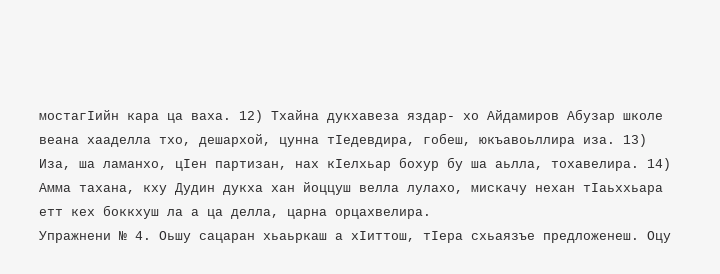мостагIийн кара ца ваха. 12) Тхайна дукхавеза яздар- хо Айдамиров Абузар школе веана хааделла тхо, дешархой, цунна тIедевдира, гобеш, юкъавоьллира иза. 13) Иза, ша ламанхо, цIен партизан, нах кIелхьар бохур бу ша аьлла, тохавелира. 14) Амма тахана, кху Дудин дукха хан йоццуш велла лулахо, мискачу нехан тIаьххьара етт кех боккхуш ла а ца делла, царна орцахвелира.
Упражнени № 4. Оьшу сацаран хьаьркаш а хIиттош, тIера схьаязъе предложенеш. Оцу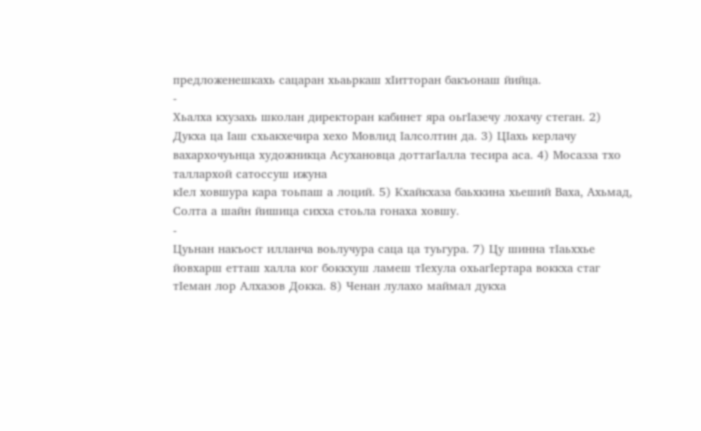предложенешкахь сацаран хьаьркаш хIитторан бакъонаш йийца.
-
Хьалха кхузахь школан директоран кабинет яра оьгIазечу лохачу стеган. 2) Дукха ца Iаш схьакхечира хехо Мовлид Iалсолтин да. 3) ЦIахь керлачу вахархочуьнца художникца Асухановца доттагIалла тесира аса. 4) Мосазза тхо таллархой сатоссуш ижуна
кIел ховшура кара тоьпаш а лоций. 5) Кхайкхаза баьхкина хьеший Ваха, Ахьмад, Солта а шайн йишица сихха стоьла гонаха ховшу.
-
Цуьнан накъост илланча воьлучура саца ца туьгура. 7) Цу шинна тIаьххье йовхарш етташ халла ког боккхуш ламеш тIехула охьагIертара воккха стаг тIеман лор Алхазов Докка. 8) Ченан лулахо маймал дукха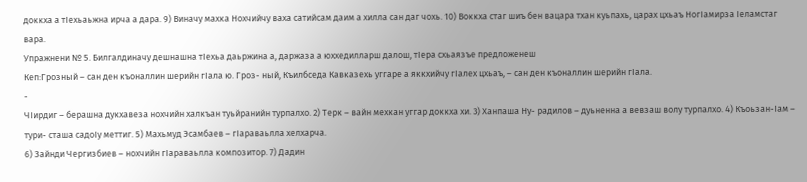доккха а тIехьаьжна ирча а дара. 9) Виначу махка Нохчийчу ваха сатийсам даим а хилла сан даг чохь. 10) Воккха стаг шиъ бен вацара тхан куьпахь, царах цхьаъ НогIамирза Iеламстаг вара.
Упражнени № 5. Билгалдиначу дешнашна тIехьа даьржина а, даржаза а юххедилларш далош, тIера схьаязъе предложенеш
Кеп:Грозный – сан ден къоналлин шерийн гIала ю. Гроз- ный, Къилбседа Кавказехь уггаре а яккхийчу гIалех цхьаъ, – сан ден къоналлин шерийн гIала.
-
ЧIирдиг – берашна дукхавеза нохчийн халкъан туьйранийн турпалхо. 2) Терк – вайн мехкан уггар доккха хи. 3) Ханпаша Ну- радилов – дуьненна а вевзаш волу турпалхо. 4) Къоьзан-Iам – тури- сташа садоIу меттиг. 5) Махьмуд Эсамбаев – гIараваьлла хелхарча.
6) Зайнди Чергизбиев – нохчийн гIараваьлла композитор. 7) Дадин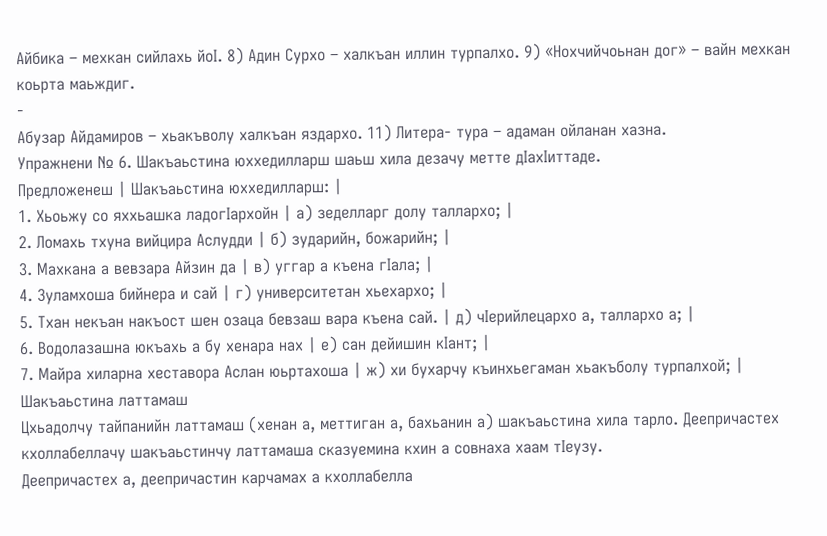Айбика – мехкан сийлахь йоI. 8) Адин Сурхо – халкъан иллин турпалхо. 9) «Нохчийчоьнан дог» – вайн мехкан коьрта маьждиг.
-
Абузар Айдамиров – хьакъволу халкъан яздархо. 11) Литера- тура – адаман ойланан хазна.
Упражнени № 6. Шакъаьстина юххедилларш шаьш хила дезачу метте дIахIиттаде.
Предложенеш | Шакъаьстина юххедилларш: |
1. Хьоьжу со яххьашка ладогIархойн | а) зеделларг долу таллархо; |
2. Ломахь тхуна вийцира Аслудди | б) зударийн, божарийн; |
3. Махкана а вевзара Айзин да | в) уггар а къена гIала; |
4. Зуламхоша бийнера и сай | г) университетан хьехархо; |
5. Тхан некъан накъост шен озаца бевзаш вара къена сай. | д) чIерийлецархо а, таллархо а; |
6. Водолазашна юкъахь а бу хенара нах | е) сан дейишин кIант; |
7. Майра хиларна хеставора Аслан юьртахоша | ж) хи бухарчу къинхьегаман хьакъболу турпалхой; |
Шакъаьстина латтамаш
Цхьадолчу тайпанийн латтамаш (хенан а, меттиган а, бахьанин а) шакъаьстина хила тарло. Деепричастех кхоллабеллачу шакъаьстинчу латтамаша сказуемина кхин а совнаха хаам тIеузу.
Деепричастех а, деепричастин карчамах а кхоллабелла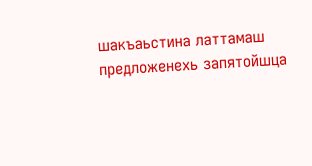шакъаьстина латтамаш предложенехь запятойшца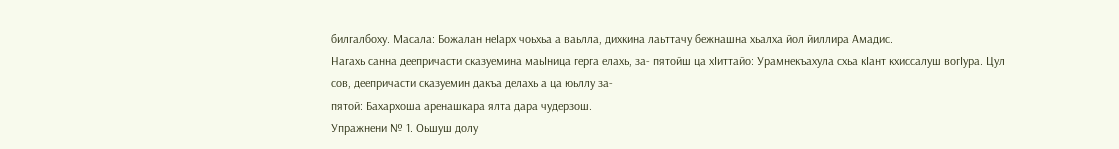билгалбоху. Масала: Божалан неIарх чоьхьа а ваьлла, дихкина лаьттачу бежнашна хьалха йол йиллира Амадис.
Нагахь санна деепричасти сказуемина маьIница герга елахь, за- пятойш ца хIиттайо: Урамнекъахула схьа кIант кхиссалуш вогIура. Цул сов, деепричасти сказуемин дакъа делахь а ца юьллу за-
пятой: Бахархоша аренашкара ялта дара чудерзош.
Упражнени № 1. Оьшуш долу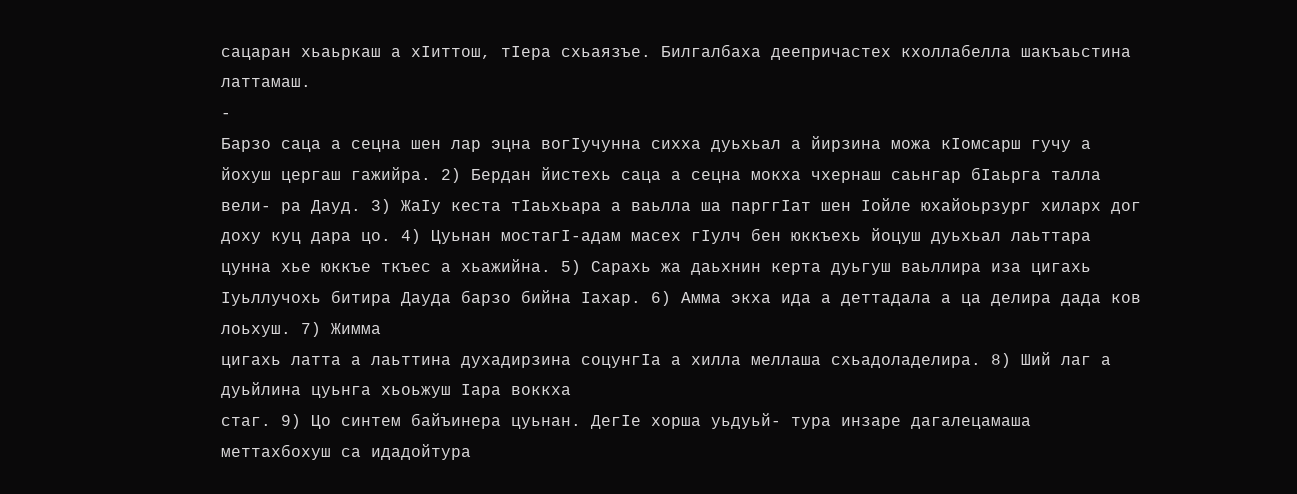сацаран хьаьркаш а хIиттош, тIера схьаязъе. Билгалбаха деепричастех кхоллабелла шакъаьстина латтамаш.
-
Барзо саца а сецна шен лар эцна вогIучунна сихха дуьхьал а йирзина можа кIомсарш гучу а йохуш цергаш гажийра. 2) Бердан йистехь саца а сецна мокха чхернаш саьнгар бIаьрга талла вели- ра Дауд. 3) ЖаIу кеста тIаьхьара а ваьлла ша парггIат шен Iойле юхайоьрзург хиларх дог доху куц дара цо. 4) Цуьнан мостагI-адам масех гIулч бен юккъехь йоцуш дуьхьал лаьттара цунна хье юккъе ткъес а хьажийна. 5) Сарахь жа даьхнин керта дуьгуш ваьллира иза цигахь Iуьллучохь битира Дауда барзо бийна Iахар. 6) Амма экха ида а деттадала а ца делира дада ков лоьхуш. 7) Жимма
цигахь латта а лаьттина духадирзина соцунгIа а хилла меллаша схьадоладелира. 8) Ший лаг а дуьйлина цуьнга хьоьжуш Iара воккха
стаг. 9) Цо синтем байъинера цуьнан. ДегIе хорша уьдуьй- тура инзаре дагалецамаша меттахбохуш са идадойтура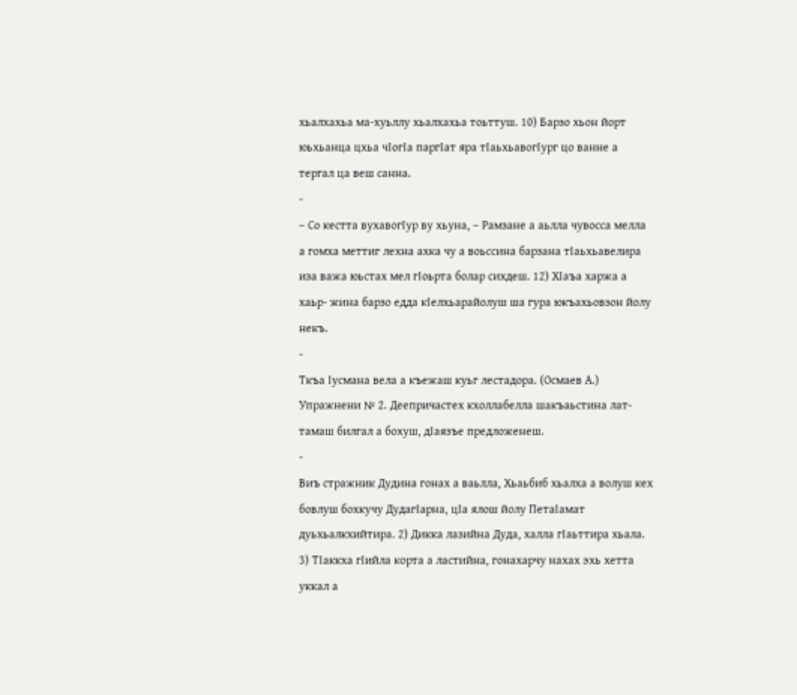хьалхахьа ма-хуьллу хьалхахьа тоьттуш. 10) Барзо хьон йорт юьхьанца цхьа чIогIа паргIат яра тIаьхьавогIург цо ванне а тергал ца веш санна.
-
– Со кестта вухавогIур ву хьуна, – Рамзане а аьлла чувосса мелла а гомха меттиг лехна ахка чу а воьссина барзана тIаьхьавелира иза важа юьстах мел гIоьрта болар сихдеш. 12) ХIаъа харжа а хаьр- жина барзо едда кIелхьарайолуш ша гура юкъахьовзон йолу некъ.
-
Ткъа Iусмана вела а къежаш куьг лестадора. (Осмаев А.)
Упражнени № 2. Деепричастех кхоллабелла шакъаьстина лат- тамаш билгал а бохуш, дIаязъе предложенеш.
-
Виъ стражник Дудина гонах а ваьлла, Хьаьбиб хьалха а волуш кех бовлуш бохкучу ДудагIарна, цIа ялош йолу ПетаIамат дуьхьалкхийтира. 2) Дикка лазийна Дуда, халла гIаьттира хьала.
3) ТIаккха гIийла корта а ластийна, гонахарчу нахах эхь хетта уккал а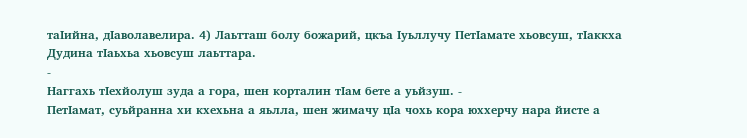таIийна, дIаволавелира. 4) Лаьтташ болу божарий, цкъа Iуьллучу ПетIамате хьовсуш, тIаккха Дудина тIаьхьа хьовсуш лаьттара.
-
Наггахь тIехйолуш зуда а гора, шен корталин тIам бете а уьйзуш. -
ПетIамат, суьйранна хи кхехьна а яьлла, шен жимачу цIа чохь кора юххерчу нара йисте а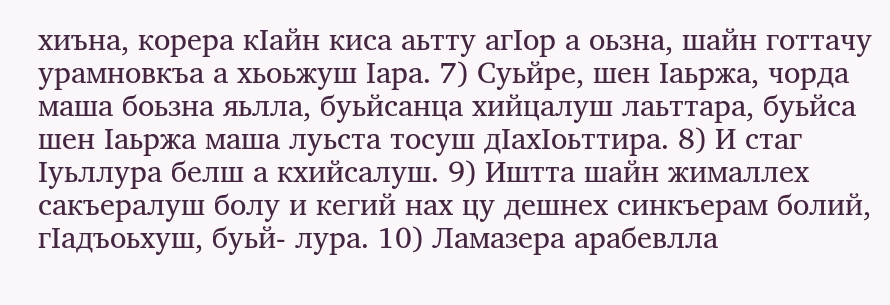хиъна, корера кIайн киса аьтту агIор а оьзна, шайн готтачу урамновкъа а хьоьжуш Iара. 7) Суьйре, шен Iаьржа, чорда маша боьзна яьлла, буьйсанца хийцалуш лаьттара, буьйса шен Iаьржа маша луьста тосуш дIахIоьттира. 8) И стаг Iуьллура белш а кхийсалуш. 9) Иштта шайн жималлех сакъералуш болу и кегий нах цу дешнех синкъерам болий, гIадъоьхуш, буьй- лура. 10) Ламазера арабевлла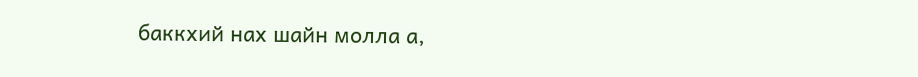баккхий нах шайн молла а,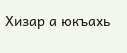Хизар а юкъахь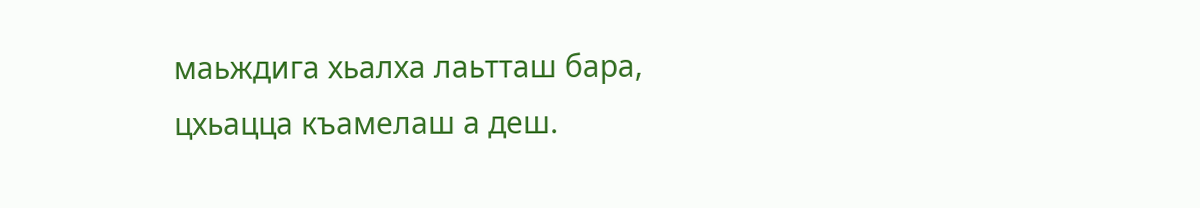маьждига хьалха лаьтташ бара, цхьацца къамелаш а деш.